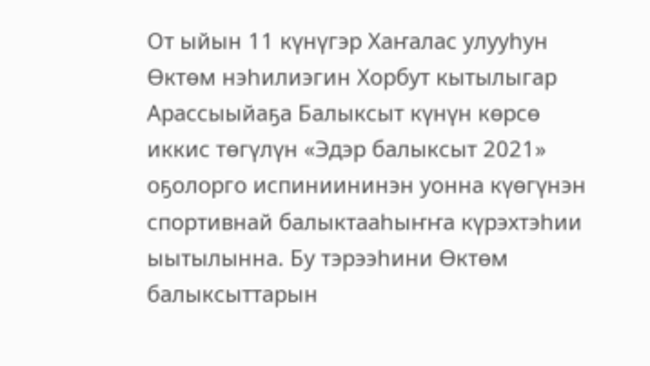От ыйын 11 күнүгэр Хаҥалас улууһун Өктөм нэһилиэгин Хорбут кытылыгар Арассыыйаҕа Балыксыт күнүн көрсө иккис төгүлүн «Эдэр балыксыт 2021» оҕолорго испиниининэн уонна күөгүнэн спортивнай балыктааһыҥҥа күрэхтэһии ыытылынна. Бу тэрээһини Өктөм балыксыттарын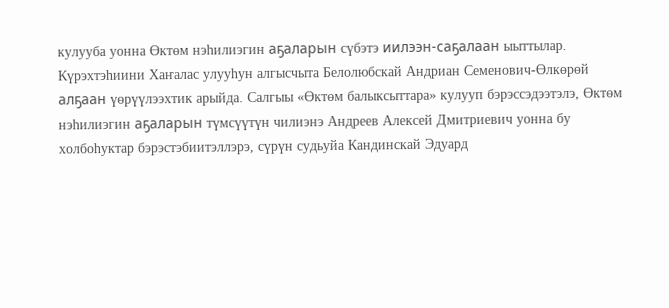кулууба уонна Өктөм нэһилиэгин аҕаларын сүбэтэ иилээн-саҕалаан ыыттылар.
Күрэхтэһиини Хаҥалас улууһун алгысчыта Белолюбскай Андриан Семенович-Өлкөрөй алҕаан үөрүүлээхтик арыйда. Салгыы «Өктөм балыксыттара» кулууп бэрэссэдээтэлэ, Өктөм нэһилиэгин аҕаларын түмсүүтүн чилиэнэ Андреев Алексей Дмитриевич уонна бу холбоһуктар бэрэстэбиитэллэрэ, сүрүн судьуйа Кандинскай Эдуард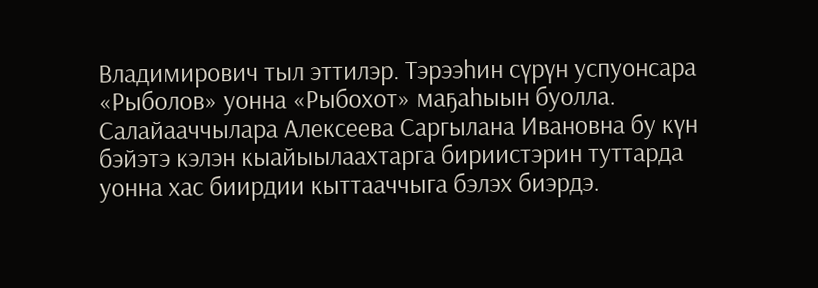Владимирович тыл эттилэр. Тэрээһин сүрүн успуонсара «Рыболов» уонна «Рыбохот» маҕаһыын буолла. Салайааччылара Алексеева Саргылана Ивановна бу күн бэйэтэ кэлэн кыайыылаахтарга бириистэрин туттарда уонна хас биирдии кыттааччыга бэлэх биэрдэ.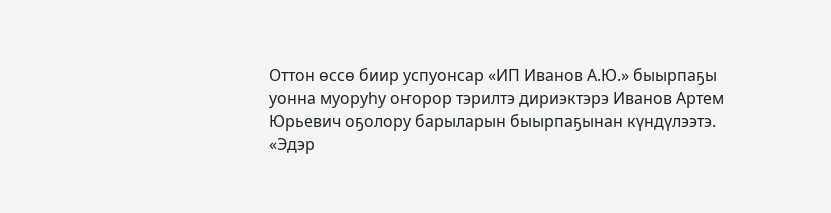Оттон өссө биир успуонсар «ИП Иванов А.Ю.» быырпаҕы уонна муоруһу оҥорор тэрилтэ дириэктэрэ Иванов Артем Юрьевич оҕолору барыларын быырпаҕынан күндүлээтэ.
«Эдэр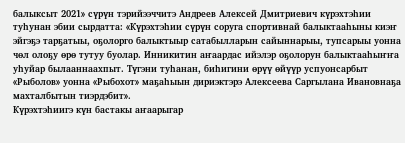балыксыт 2021» сүрүн тэрийээччитэ Андреев Алексей Дмитриевич күрэхтэһии туһунан эбии сырдатта: «Күрэхтэһии сүрүн соруга спортивнай балыктааһыны киэҥ эйгэҕэ тарҕатыы, оҕолорго балыктыыр сатабылларын сайыннарыы, тупсарыы уонна чөл олоҕу өрө тутуу буолар. Инникитин аҥаардас ийэлэр оҕолорун балыктааһыҥҥа уһуйар былааннаахпыт. Түгэни туһанан, биһигини өрүү өйүүр успуонсарбыт «Рыболов» уонна «Рыбохот» маҕаһыын дириэктэрэ Алексеева Саргылана Ивановнаҕа махталбытын тиэрдэбит».
Күрэхтэһиигэ күн бастакы аҥаарыгар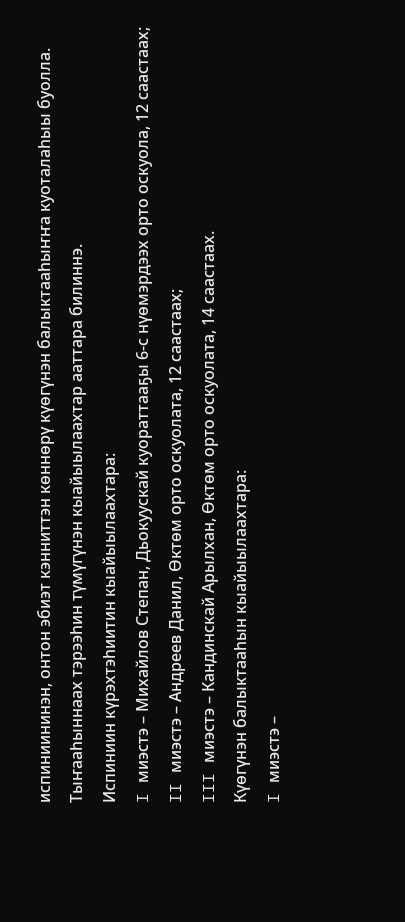испиниининэн, онтон эбиэт кэнниттэн көннөрү күөгүнэн балыктааһыҥҥа куоталаһыы буолла. Тыҥааһыннаах тэрээһин түмүгүнэн кыайыылаахтар ааттара билиннэ.
Испиниин күрэхтэһиитин кыайыылаахтара:
I миэстэ – Михайлов Степан, Дьокуускай куораттааҕы 6-с нүөмэрдээх орто оскуола, 12 саастаах;
II миэстэ – Андреев Данил, Өктөм орто оскуолата, 12 саастаах;
III миэстэ – Кандинскай Арылхан, Өктөм орто оскуолата, 14 саастаах.
Күөгүнэн балыктааһын кыайыылаахтара:
I миэстэ –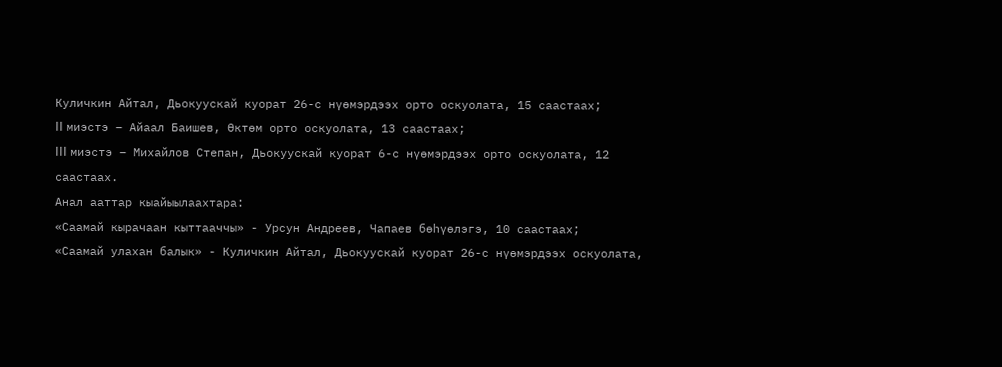Куличкин Айтал, Дьокуускай куорат 26-с нүөмэрдээх орто оскуолата, 15 саастаах;
II миэстэ – Айаал Баишев, Өктөм орто оскуолата, 13 саастаах;
III миэстэ – Михайлов Степан, Дьокуускай куорат 6-с нүөмэрдээх орто оскуолата, 12 саастаах.
Анал ааттар кыайыылаахтара:
«Саамай кырачаан кыттааччы» - Урсун Андреев, Чапаев бөһүөлэгэ, 10 саастаах;
«Саамай улахан балык» - Куличкин Айтал, Дьокуускай куорат 26-с нүөмэрдээх оскуолата,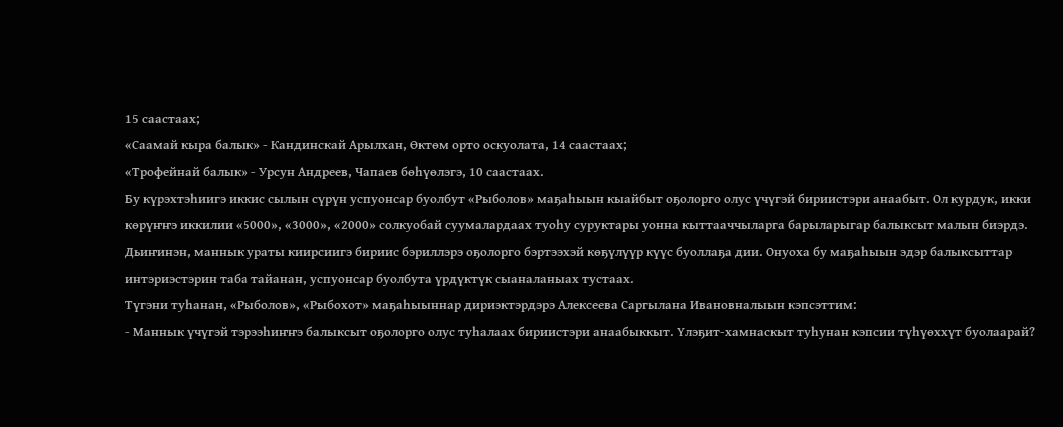15 саастаах;
«Саамай кыра балык» - Кандинскай Арылхан, Өктөм орто оскуолата, 14 саастаах;
«Трофейнай балык» - Урсун Андреев, Чапаев бөһүөлэгэ, 10 саастаах.
Бу күрэхтэһиигэ иккис сылын сүрүн успуонсар буолбут «Рыболов» маҕаһыын кыайбыт оҕолорго олус үчүгэй бириистэри анаабыт. Ол курдук, икки көрүҥҥэ иккилии «5000», «3000», «2000» солкуобай суумалардаах туоһу суруктары уонна кыттааччыларга барыларыгар балыксыт малын биэрдэ. Дьиҥинэн, маннык ураты киирсиигэ бириис бэриллэрэ оҕолорго бэртээхэй көҕүлүүр күүс буоллаҕа дии. Онуоха бу маҕаһыын эдэр балыксыттар интэриэстэрин таба тайанан, успуонсар буолбута үрдүктүк сыаналаныах тустаах.
Түгэни туһанан, «Рыболов», «Рыбохот» маҕаһыыннар дириэктэрдэрэ Алексеева Саргылана Ивановналыын кэпсэттим:
- Маннык үчүгэй тэрээһиҥҥэ балыксыт оҕолорго олус туһалаах бириистэри анаабыккыт. Үлэҕит-хамнаскыт туһунан кэпсии түһүөххүт буолаарай?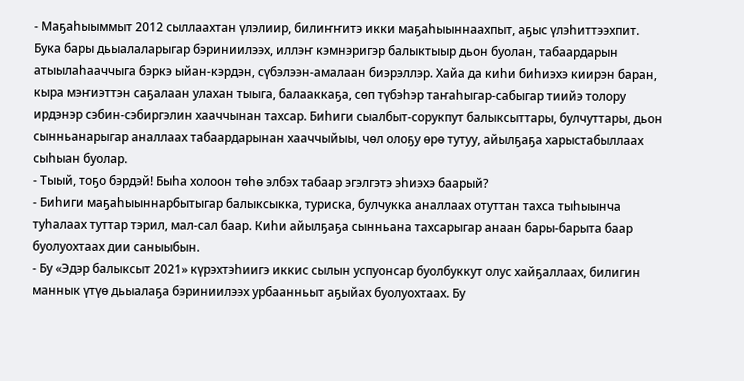- Маҕаһыыммыт 2012 сыллаахтан үлэлиир, билиҥҥитэ икки маҕаһыыннаахпыт, аҕыс үлэһиттээхпит. Бука бары дьыалаларыгар бэриниилээх, иллэҥ кэмнэригэр балыктыыр дьон буолан, табаардарын атыылаһааччыга бэркэ ыйан-кэрдэн, сүбэлээн-амалаан биэрэллэр. Хайа да киһи биһиэхэ киирэн баран, кыра мэҥиэттэн саҕалаан улахан тыыга, балааккаҕа, сөп түбэһэр таҥаһыгар-сабыгар тиийэ толору ирдэнэр сэбин-сэбиргэлин хааччынан тахсар. Биһиги сыалбыт-сорукпут балыксыттары, булчуттары, дьон сынньанарыгар аналлаах табаардарынан хааччыйыы, чөл олоҕу өрө тутуу, айылҕаҕа харыстабыллаах сыһыан буолар.
- Тыый, тоҕо бэрдэй! Быһа холоон төһө элбэх табаар эгэлгэтэ эһиэхэ баарый?
- Биһиги маҕаһыыннарбытыгар балыксыкка, туриска, булчукка аналлаах отуттан тахса тыһыынча туһалаах туттар тэрил, мал-сал баар. Киһи айылҕаҕа сынньана тахсарыгар анаан бары-барыта баар буолуохтаах дии саныыбын.
- Бу «Эдэр балыксыт 2021» күрэхтэһиигэ иккис сылын успуонсар буолбуккут олус хайҕаллаах, билигин маннык үтүө дьыалаҕа бэриниилээх урбаанньыт аҕыйах буолуохтаах. Бу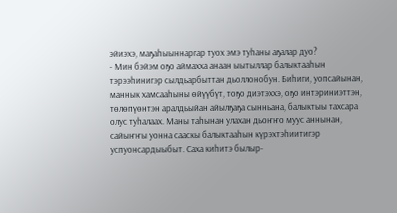эйиэхэ, маҕаһыыннаргар туох эмэ туһаны аҕалар дуо?
- Мин бэйэм оҕо аймахха анаан ыытыллар балыктааһын тэрээһинигэр сылдьарбыттан дьоллонобун. Биһиги, уопсайынан, маннык хамсааһыны өйүүбүт, тоҕо диэтэххэ, оҕо интэриниэттэн, төлөпүөнтэн аралдьыйан айылҕаҕа сынньана, балыктыы тахсара олус туһалаах. Маны таһынан улахан дьоҥҥо муус аннынан, сайыҥҥы уонна сааскы балыктааһын күрэхтэһиитигэр успуонсардыыбыт. Саха киһитэ былыр-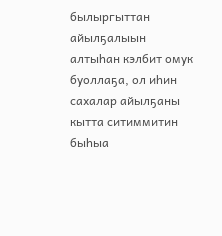былыргыттан айылҕалыын алтыһан кэлбит омук буоллаҕа, ол иһин сахалар айылҕаны кытта ситиммитин быһыа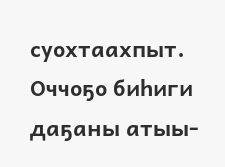суохтаахпыт. Оччоҕо биһиги даҕаны атыы-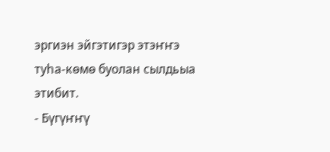эргиэн эйгэтигэр этэҥҥэ туһа-көмө буолан сылдьыа этибит.
- Бүгүҥҥү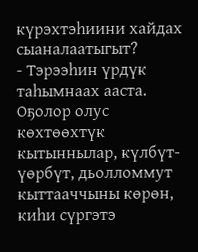күрэхтэһиини хайдах сыаналаатыгыт?
- Тэрээһин үрдүк таһымнаах ааста. Оҕолор олус көхтөөхтүк кытыннылар, күлбүт-үөрбүт, дьолломмут кыттааччыны көрөн, киһи сүргэтэ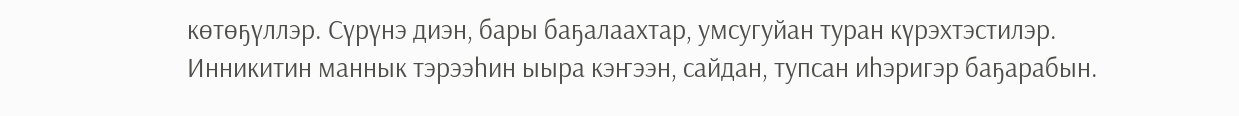көтөҕүллэр. Сүрүнэ диэн, бары баҕалаахтар, умсугуйан туран күрэхтэстилэр. Инникитин маннык тэрээһин ыыра кэҥээн, сайдан, тупсан иһэригэр баҕарабын.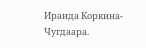Ираида Коркина-Чугдаара.